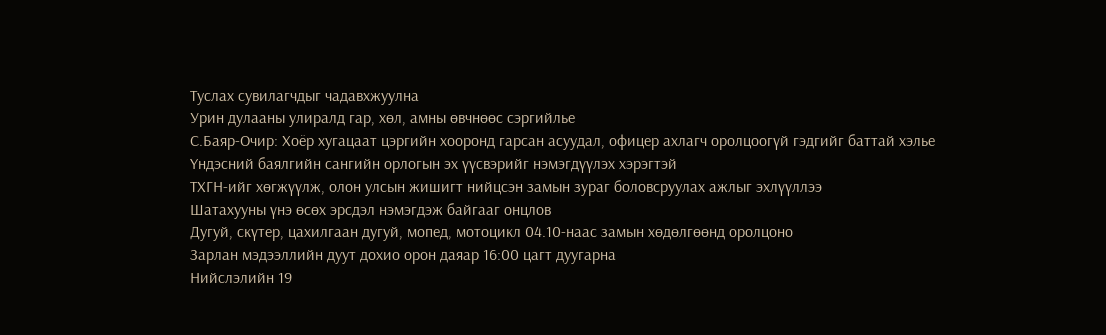Туслах сувилагчдыг чадавхжуулна
Урин дулааны улиралд гар, хөл, амны өвчнөөс сэргийлье
С.Баяр-Очир: Хоёр хугацаат цэргийн хооронд гарсан асуудал, офицер ахлагч оролцоогүй гэдгийг баттай хэлье
Үндэсний баялгийн сангийн орлогын эх үүсвэрийг нэмэгдүүлэх хэрэгтэй
ТХГН-ийг хөгжүүлж, олон улсын жишигт нийцсэн замын зураг боловсруулах ажлыг эхлүүллээ
Шатахууны үнэ өсөх эрсдэл нэмэгдэж байгааг онцлов
Дугуй, скүтер, цахилгаан дугуй, мопед, мотоцикл 04.10-наас замын хөдөлгөөнд оролцоно
Зарлан мэдээллийн дуут дохио орон даяар 16:00 цагт дуугарна
Нийслэлийн 19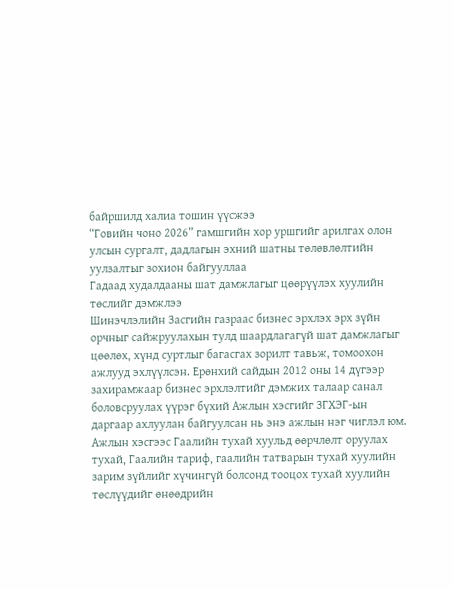байршилд халиа тошин үүсжээ
“Говийн чоно 2026” гамшгийн хор уршгийг арилгах олон улсын сургалт, дадлагын эхний шатны төлөвлөлтийн уулзалтыг зохион байгууллаа
Гадаад худалдааны шат дамжлагыг цөөрүүлэх хуулийн төслийг дэмжлээ
Шинэчлэлийн Засгийн газраас бизнес эрхлэх эрх зүйн орчныг сайжруулахын тулд шаардлагагүй шат дамжлагыг цөөлөх, хүнд суртлыг багасгах зорилт тавьж, томоохон ажлууд эхлүүлсэн. Ерөнхий сайдын 2012 оны 14 дүгээр захирамжаар бизнес эрхлэлтийг дэмжих талаар санал боловсруулах үүрэг бүхий Ажлын хэсгийг ЗГХЭГ-ын даргаар ахлуулан байгуулсан нь энэ ажлын нэг чиглэл юм. Ажлын хэсгээс Гаалийн тухай хуульд өөрчлөлт оруулах тухай, Гаалийн тариф, гаалийн татварын тухай хуулийн зарим зүйлийг хүчингүй болсонд тооцох тухай хуулийн төслүүдийг өнөөдрийн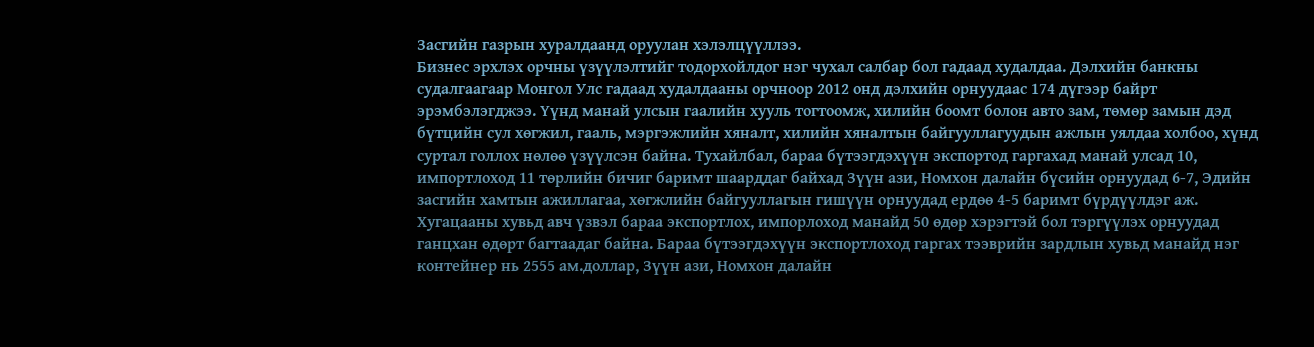Засгийн газрын хуралдаанд оруулан хэлэлцүүллээ.
Бизнес эрхлэх орчны үзүүлэлтийг тодорхойлдог нэг чухал салбар бол гадаад худалдаа. Дэлхийн банкны судалгаагаар Монгол Улс гадаад худалдааны орчноор 2012 онд дэлхийн орнуудаас 174 дүгээр байрт эрэмбэлэгджээ. Үүнд манай улсын гаалийн хууль тогтоомж, хилийн боомт болон авто зам, төмөр замын дэд бүтцийн сул хөгжил, гааль, мэргэжлийн хяналт, хилийн хяналтын байгууллагуудын ажлын уялдаа холбоо, хүнд суртал голлох нөлөө үзүүлсэн байна. Тухайлбал, бараа бүтээгдэхүүн экспортод гаргахад манай улсад 10, импортлоход 11 төрлийн бичиг баримт шаарддаг байхад Зүүн ази, Номхон далайн бүсийн орнуудад 6-7, Эдийн засгийн хамтын ажиллагаа, хөгжлийн байгууллагын гишүүн орнуудад ердөө 4-5 баримт бүрдүүлдэг аж. Хугацааны хувьд авч үзвэл бараа экспортлох, импорлоход манайд 50 өдөр хэрэгтэй бол тэргүүлэх орнуудад ганцхан өдөрт багтаадаг байна. Бараа бүтээгдэхүүн экспортлоход гаргах тээврийн зардлын хувьд манайд нэг контейнер нь 2555 ам.доллар, Зүүн ази, Номхон далайн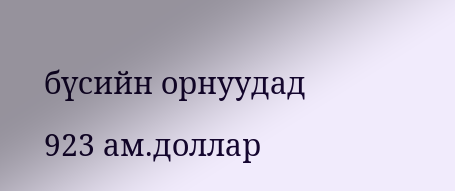бүсийн орнуудад 923 ам.доллар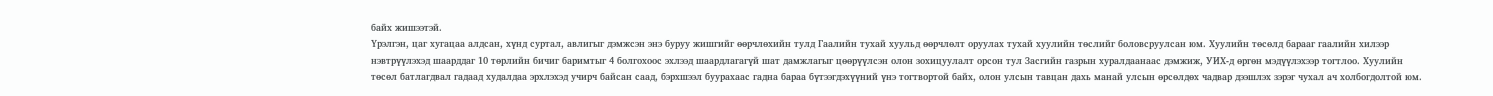байх жишээтэй.
Үрэлгэн, цаг хугацаа алдсан, хүнд суртал, авлигыг дэмжсэн энэ буруу жишгийг өөрчлөхийн тулд Гаалийн тухай хуульд өөрчлөлт оруулах тухай хуулийн төслийг боловсруулсан юм. Хуулийн төсөлд барааг гаалийн хилээр нэвтрүүлэхэд шаарддаг 10 төрлийн бичиг баримтыг 4 болгохоос эхлээд шаардлагагүй шат дамжлагыг цөөрүүлсэн олон зохицуулалт орсон тул Засгийн газрын хуралдаанаас дэмжиж, УИХ-д өргөн мэдүүлэхээр тогтлоо. Хуулийн төсөл батлагдвал гадаад худалдаа эрхлэхэд учирч байсан саад, бэрхшээл буурахаас гадна бараа бүтээгдэхүүний үнэ тогтвортой байх, олон улсын тавцан дахь манай улсын өрсөлдөх чадвар дээшлэх зэрэг чухал ач холбогдолтой юм.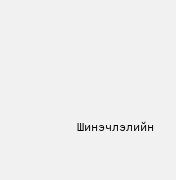Шинэчлэлийн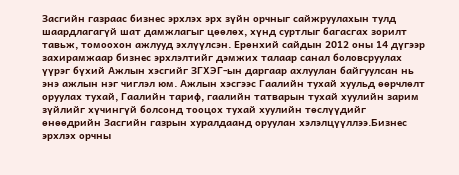Засгийн газраас бизнес эрхлэх эрх зүйн орчныг сайжруулахын тулд шаардлагагүй шат дамжлагыг цөөлөх, хүнд суртлыг багасгах зорилт тавьж, томоохон ажлууд эхлүүлсэн. Ерөнхий сайдын 2012 оны 14 дүгээр захирамжаар бизнес эрхлэлтийг дэмжих талаар санал боловсруулах үүрэг бүхий Ажлын хэсгийг ЗГХЭГ-ын даргаар ахлуулан байгуулсан нь энэ ажлын нэг чиглэл юм. Ажлын хэсгээс Гаалийн тухай хуульд өөрчлөлт оруулах тухай, Гаалийн тариф, гаалийн татварын тухай хуулийн зарим зүйлийг хүчингүй болсонд тооцох тухай хуулийн төслүүдийг өнөөдрийн Засгийн газрын хуралдаанд оруулан хэлэлцүүллээ.Бизнес эрхлэх орчны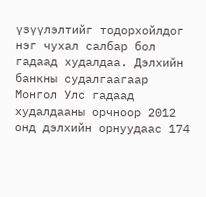үзүүлэлтийг тодорхойлдог нэг чухал салбар бол гадаад худалдаа. Дэлхийн банкны судалгаагаар Монгол Улс гадаад худалдааны орчноор 2012 онд дэлхийн орнуудаас 174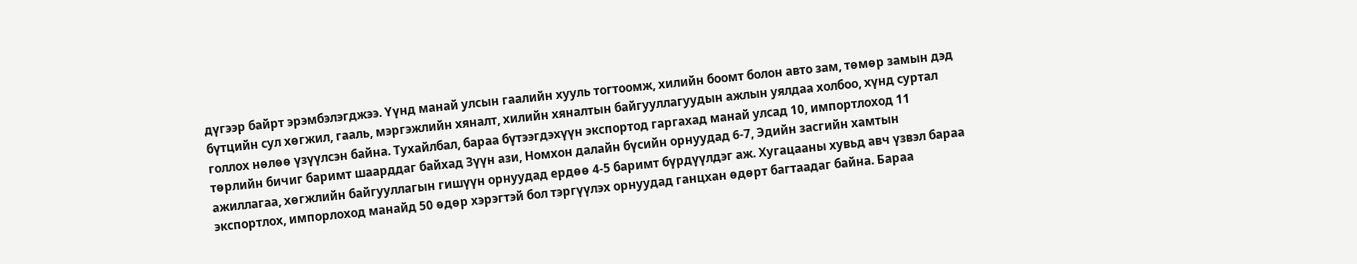дүгээр байрт эрэмбэлэгджээ. Үүнд манай улсын гаалийн хууль тогтоомж, хилийн боомт болон авто зам, төмөр замын дэд бүтцийн сул хөгжил, гааль, мэргэжлийн хяналт, хилийн хяналтын байгууллагуудын ажлын уялдаа холбоо, хүнд суртал голлох нөлөө үзүүлсэн байна. Тухайлбал, бараа бүтээгдэхүүн экспортод гаргахад манай улсад 10, импортлоход 11 төрлийн бичиг баримт шаарддаг байхад Зүүн ази, Номхон далайн бүсийн орнуудад 6-7, Эдийн засгийн хамтын ажиллагаа, хөгжлийн байгууллагын гишүүн орнуудад ердөө 4-5 баримт бүрдүүлдэг аж. Хугацааны хувьд авч үзвэл бараа экспортлох, импорлоход манайд 50 өдөр хэрэгтэй бол тэргүүлэх орнуудад ганцхан өдөрт багтаадаг байна. Бараа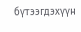бүтээгдэхүүн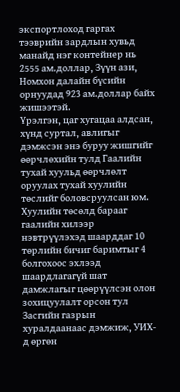экспортлоход гаргах тээврийн зардлын хувьд манайд нэг контейнер нь 2555 ам.доллар, Зүүн ази, Номхон далайн бүсийн орнуудад 923 ам.доллар байх жишээтэй.
Үрэлгэн, цаг хугацаа алдсан, хүнд суртал, авлигыг дэмжсэн энэ буруу жишгийг өөрчлөхийн тулд Гаалийн тухай хуульд өөрчлөлт оруулах тухай хуулийн төслийг боловсруулсан юм. Хуулийн төсөлд барааг гаалийн хилээр нэвтрүүлэхэд шаарддаг 10 төрлийн бичиг баримтыг 4 болгохоос эхлээд шаардлагагүй шат дамжлагыг цөөрүүлсэн олон зохицуулалт орсон тул Засгийн газрын хуралдаанаас дэмжиж, УИХ-д өргөн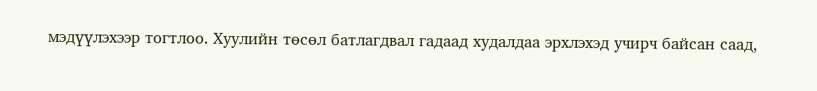мэдүүлэхээр тогтлоо. Хуулийн төсөл батлагдвал гадаад худалдаа эрхлэхэд учирч байсан саад,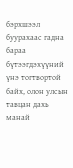бэрхшээл буурахаас гадна бараа бүтээгдэхүүний үнэ тогтвортой байх, олон улсын тавцан дахь манай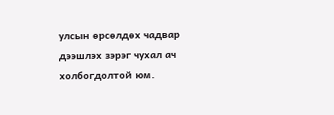улсын өрсөлдөх чадвар дээшлэх зэрэг чухал ач холбогдолтой юм.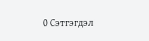0 Сэтгэгдэл